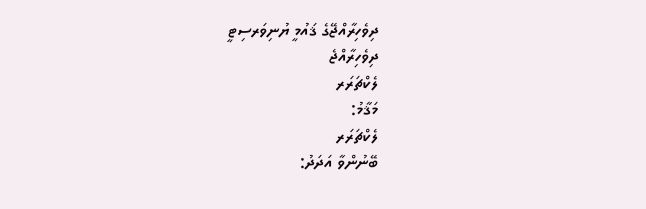ދިވެހިރާއްޖޭގެ ޤައުމީ ޔުނިވަރސިޓީ
ދިވެހިރާއްޖެ
ލެކްޗަރަރ
މަޤާމު:
ލެކްޗަރަރ
ބޭނުންވާ އަދަދު: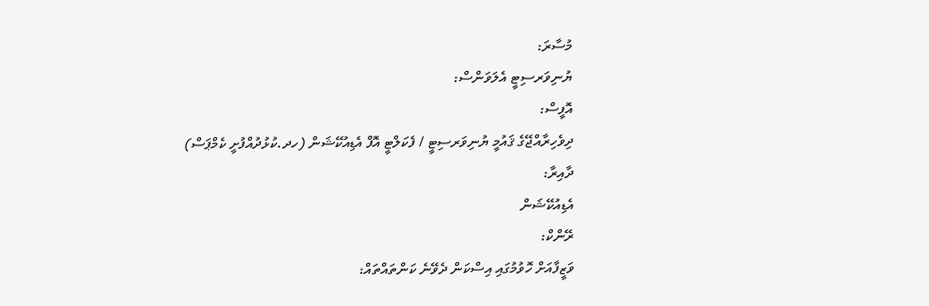މުސާރަ:
ޔުނިވަރސިޓީ އެލަވަންސް:
އޮފީސް:
ދިވެހިރާއްޖޭގެ ޤައުމީ ޔުނިވަރސިޓީ / ފެކަލްޓީ އޮފް އެޑިއުކޭޝަން (ހދ.ކުޅުދުއްފުށީ ކެމްޕަސް)
ދާއިރާ:
އެޑިއުކޭޝަން
ރޭންކް:
ވަޒީފާއަށް ހޮވުމުގައި އިސްކަން ދެވޭނެ ކަންތައްތައް: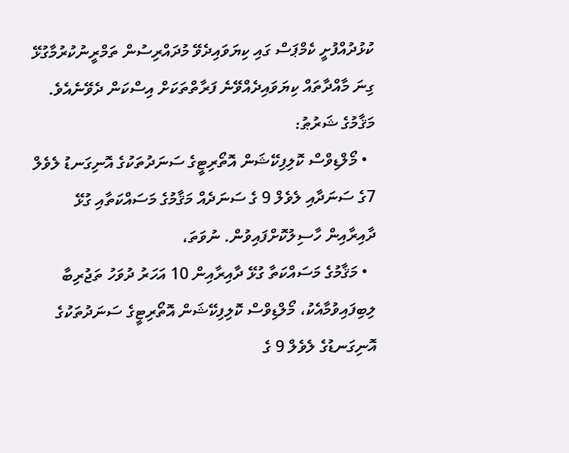ކުޅުދުއްފުށީ ކެމްޕަސް ގައި ކިޔަވައިދެވޭ މުދައްރިސުން ތަމްރީނުކުރުމާގުޅޭ ގިނަ މާއްދާތައް ކިޔަވައިދެއްވޭނެ ފަރާތްތަކަށް އިސްކަން ދެވޭނެއެވެ.
މަޤާމުގެ ޝަރުޠު:
  • މޯލްޑިވްސް ކޮލިފިކޭޝަން އޮތޯރިޓީގެ ސަނަދުތަކުގެ އޮނިގަނޑު ލެވެލް 7ގެ ސަނަދާއި ލެވެލް 9 ގެ ސަނަދެއް މަޤާމުގެ މަސައްކަތާއި ގުޅޭ ދާއިރާއިން ހާސިލުކޮށްފައިވުން. ނުވަތަ،
  • މަޤާމުގެ މަސައްކަތާ ގުޅޭ ދާއިރާއިން 10 އަހަރު ދުވަހު ތަޖުރިބާ ލިބިފައިވުމާއެކު، މޯލްޑިވްސް ކޮލިފިކޭޝަން އޮތޯރިޓީގެ ސަނަދުތަކުގެ އޮނިގަނޑުގެ ލެވެލް 9 ގެ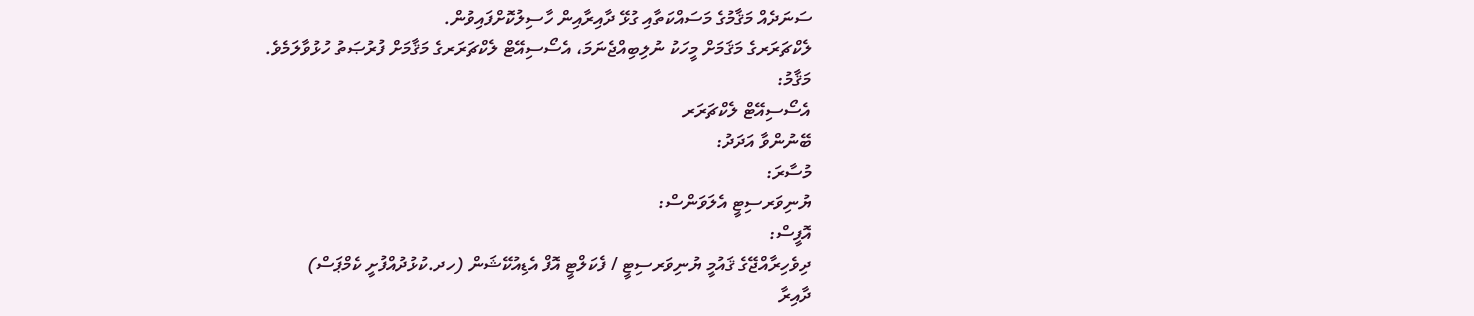ސަނަދެއް މަޤާމުގެ މަސައްކަތާއި ގުޅޭ ދާއިރާއިން ހާސިލުކޮށްފައިވުން.
ލެކްޗަރަރގެ މަޤަމަށް މީހަކު ނުލިބިއްޖެނަމަ، އެސޯސިއޭޓް ލެކްޗަރަރގެ މަޤާމަށް ފުރުޞަތު ހުޅުވާލަމެވެ.
މަޤާމު:
އެސޯސިއޭޓް ލެކްޗަރަރ
ބޭނުންވާ އަދަދު:
މުސާރަ:
ޔުނިވަރސިޓީ އެލަވަންސް:
އޮފީސް:
ދިވެހިރާއްޖޭގެ ޤައުމީ ޔުނިވަރސިޓީ / ފެކަލްޓީ އޮފް އެޑިއުކޭޝަން (ހދ.ކުޅުދުއްފުށީ ކެމްޕަސް)
ދާއިރާ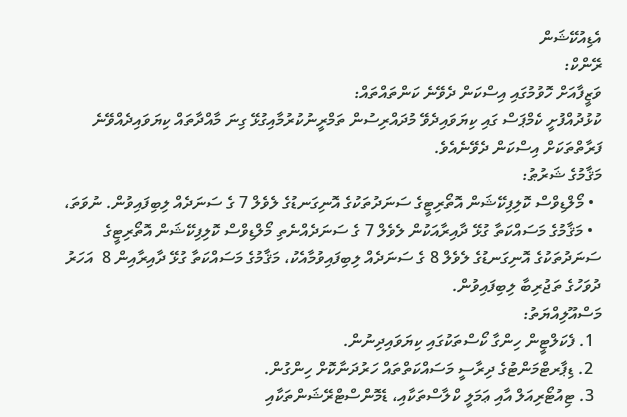އެޑިއުކޭޝަން
ރޭންކް:
ވަޒީފާއަށް ހޮވުމުގައި އިސްކަން ދެވޭނެ ކަންތައްތައް:
ކުޅުދުއްފުށީ ކެމްޕަސް ގައި ކިޔަވައިދެވޭ މުދައްރިސުން ތަމްރީނުކުރުމާއިގުޅޭ ގިނަ މާއްދާތައް ކިޔަވައިދެއްވޭނެ ފަރާތްތަކަށް އިސްކަން ދެވޭނެއެވެ.
މަޤާމުގެ ޝަރުޠު:
  • މޯލްޑިވްސް ކޮލިފިކޭޝަން އޮތޯރިޓީގެ ސަނަދުތަކުގެ އޮނިގަނޑުގެ ލެވެލް 7 ގެ ސަނަދެއް ލިބިފައިވުން. ނުވަތަ،
  • މަޤާމުގެ މަސައްކަތާ ގުޅޭ ދާއިރާއަކުން ލެވެލް 7 ގެ ސަނަދެއްނެތި މޯލްޑިވްސް ކޮލިފިކޭޝަން އޮތޯރިޓީގެ ސަނަދުތަކުގެ އޮނިގަނޑުގެ ލެވެލް 8 ގެ ސަނަދެއް ލިބިފައިވުމާއެކު، މަޤާމުގެ މަސައްކަތާ ގުޅޭ ދާއިރާއިން 8  އަހަރު ދުވަހުގެ ތަޖުރިބާ ލިބިފައިވުން.
މަސްއޫލިއްޔަތު:
  1. ފެކަލްޓީން ހިންގާ ކޯސްތަކުގައި ކިޔަވައިދިނުން.
  2. ޑިޕާރޓްމަންޓުގެ ދިރާސީ މަސައްކަތްތައް ހަރުދަނާކޮށް ހިންގުން.
  3. ޓިއުޓޯރިއަލް އާއި ޢަމަލީ ކްލާސްތަކާއި، ޑެމޮންސްޓްރޭޝަންތަކާއި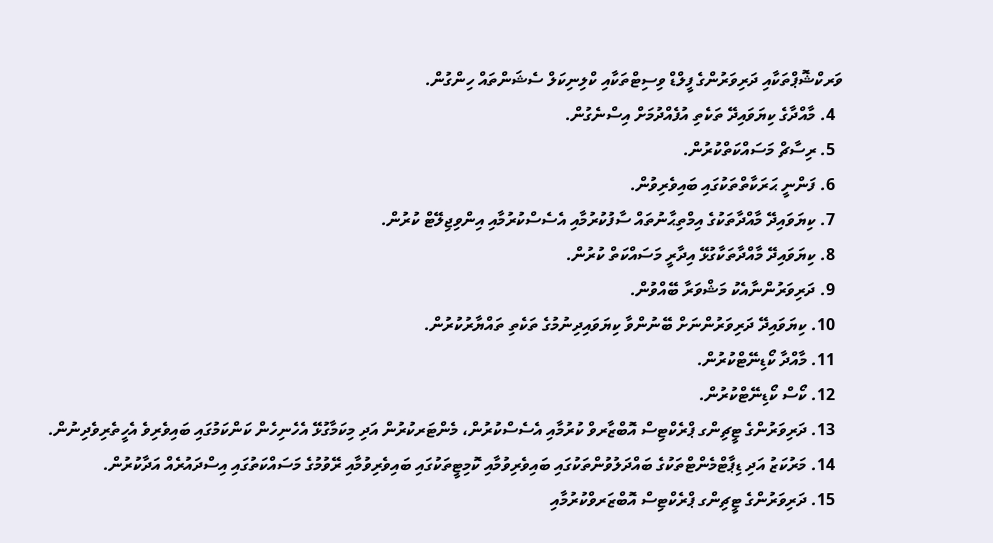ވަރކްޝޮޕްތަކާއި ދަރިވަރުންގެ ފީލްޑް ވިސިޓްތަކާއި ކްލިނިކަލް ސެޝަންތައް ހިންގުން.
  4. މާއްދާގެ ކިޔަވައިދޭ ތަކެތި އުފެއްދުމަށް އިސްނެގުން.
  5. ރިސާޗް މަސައްކަތްކުރުން.
  6. ފަންނީ ޙަރަކާތްތަކުގައި ބައިވެރިވުން.
  7. ކިޔަވައިދޭ މާއްދާތަކުގެ އިމްތިޙާނުތައް ސާފުކުރުމާއި އެސެސްކުރުމާއި އިންވިޖިލޭޓް ކުރުން.
  8. ކިޔަވައިދޭ މާއްދާތަކާގުޅޭ އިދާރީ މަސައްކަތް ކުރުން.
  9. ދަރިވަރުންނާއެކު މަޝްވަރާ ބޭއްވުން.
  10. ކިޔަވައިދޭ ދަރިވަރުންނަށް ބޭނުންވާ ކިޔަވައިދިނުމުގެ ތަކެތި ތައްޔާރުކުރުން.
  11. މާއްދާ ކޯޑިނޭޓްކުރުން.
  12. ކޯސް ކޯޑިނޭޓްކުރުން.
  13. ދަރިވަރުންގެ ޓީޗިންގ ޕްރެކްޓިސް އޮބްޒާރވް ކުރުމާއި އެސެސްކުރުން، މެންޓަރކުރުން އަދި މިކަމާގުޅޭ އެހެނިހެން ކަންކަމުގައި ބައިވެރިވެ އެހީތެރިވެދިނުން.
  14. މަރުކަޒު އަދި ޑިޕާޓްމެންޓްތަކުގެ ބައްދަލުވުންތަކުގައި ބައިވެރިވުމާއި ކޮމިޓީތަކުގައި ބައިވެރިވުމާއި ރޭވުމުގެ މަސައްކަތުގައި އިސްދައުރެއް އަދާކުރުން.
  15. ދަރިވަރުންގެ ޓީޗިންގ ޕްރެކްޓިސް އޮބްޒަރވްކުރުމާއި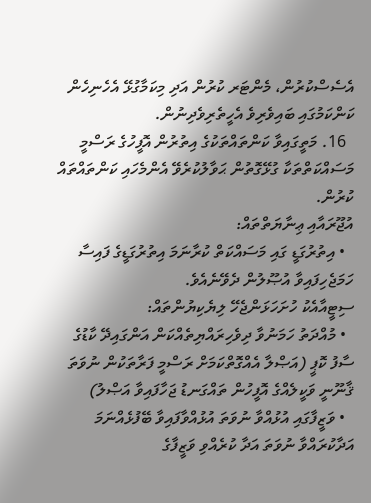އެސެސްކުރުން، މެންޓަރ ކުރުން އަދި މިކަމާގުޅޭ އެހެނިހެން ކަންކަމުގައި ބައިވެރިވެ އެހީތެރިވެދިނުން.
  16. މަތީގައިވާ ކަންތައްތަކުގެ އިތުރުން އޮފީހުގެ ރަސްމީ މަސައްކަތްތަކާ ގުޅޭގޮތުން ޙަވާލުކުރެވޭ އެންމެހައި ކަންތައްތައް ކުރުން.
އުޖޫރައާއި ޢިނާޔަތްތައް:
  • އިތުރުގަޑީ ގައި މަސައްކަތް ކުރާނަމަ އިތުރުގަޑީގެ ފައިސާ ހަމަޖެހިފައިވާ އުޞޫލުން ދެވޭނެއެވެ.
ސިޓީއާއެކު ހުށަހަޅަންޖެހޭ ލިޔެކިޔުންތައް:
  • މުއްދަތު ހަމަނުވާ ދިވެހިރައްޔިތެއްކަން އަންގައިދޭ ކާޑުގެ ސާފު ކޮޕީ (އަޞްލާ އެއްގޮތްކަމަށް ރަސްމީ ފަރާތަކުން ނުވަތަ ޤާނޫނީ ވަކީލެއްގެ އޮފީހުން ތައްގަނޑު ޖަހާފައިވާ އަޞްލު)
  • ވަޒީފާގައި އުޅުއްވާ ނުވަތަ އުޅުއްވާފައިވާ ބޭފުޅެއްނަމަ އަދާކުރައްވާ ނުވަތަ އަދާ ކުރެއްވި ވަޒީފާގެ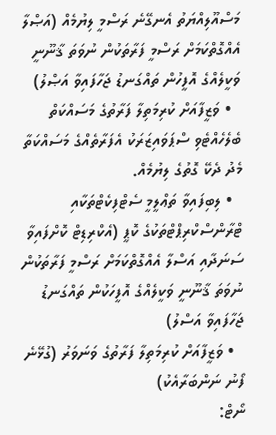މަސްއޫލިއްޔަތު އެނގޭނެ ރަސްމީ ލިޔުމެއް (އަޞްލާ އެއްގޮތްކަމަށް ރަސްމީ ފަރާތަކުން ނުވަތަ ޤާނޫނީ ވަކީލެއްގެ އޮފީހުން ތައްގަނޑު ޖަހާފައިވާ އަޞްލު)
  • ވަޒީފާއަށް ކުރިމަތިލާ ފަރާތުގެ މަސައްކަތް ބެލެހެއްޓެވި ސްޕަވައިޒަރަކު އެފަރާތެއްގެ މަސައްކަތާ މެދު ދެކޭ ގޮތުގެ ލިޔުމެއް.
  • ލިބިފައިވާ ތަޢްލީމީ ސެޓްފިކެޓްތަކާއި ޓްރާންސްކްރިޕްޓްތަކުގެ ކޮޕީ (އެކްރިޑިޓް ކޮށްފައިވާ ސަނަދާއި އަސްލާ އެއްގޮތްކަމަށް ރަސްމީ ފަރާތަކުން ނުވަތަ ޤާނޫނީ ވަކީލެއްގެ އޮފީހަކުން ތައްގަނޑު ޖަހާފައިވާ އަސްލު)
  • ވަޒީފާއަށް ކުރިމަތިލާ ފަރާތުގެ ވަނަވަރު (ގުޅޭނެ ފޯނު ނަންބަރާއެކު)
ނޯޓް: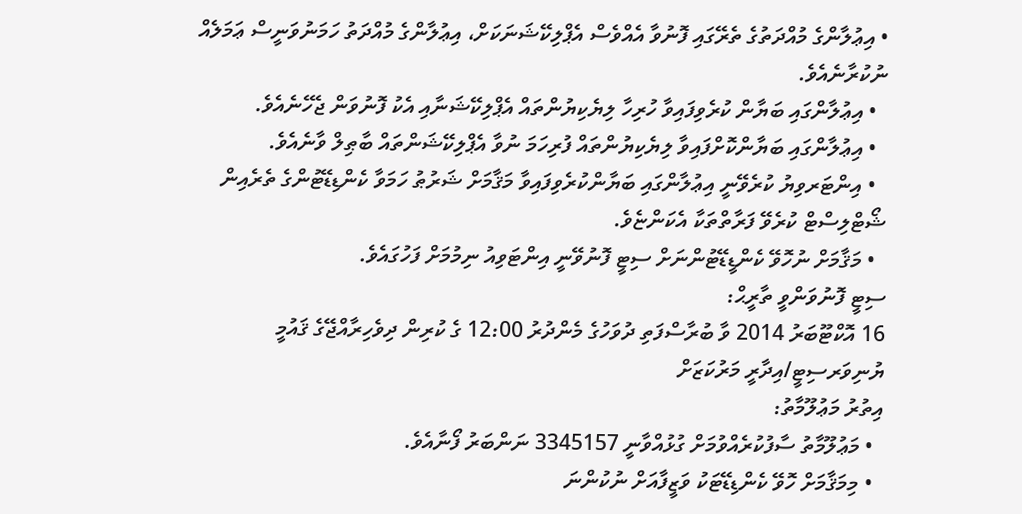• އިޢުލާންގެ މުއްދަތުގެ ތެރޭގައި ފޮނުވާ އެއްވެސް އެޕްލިކޭޝަނަކަށް، އިޢުލާންގެ މުއްދަތު ހަމަނުވަނީސް ޢަމަލެއް ނުކުރާނެއެވެ.
  • އިޢުލާންގައި ބަޔާން ކުރެވިފައިވާ ހުރިހާ ލިޔެކިޔުންތައް އެޕްލިކޭޝަނާއި އެކު ފޮނުވަން ޖެހޭނެއެވެ.
  • އިޢުލާންގައި ބަޔާންކޮށްފައިވާ ލިޔެކިޔުންތައް ފުރިހަމަ ނުވާ އެޕްލިކޭޝަންތައް ބާޠިލް ވާނެއެވެ.
  • އިންޓަރވިޔު ކުރެވޭނީ އިޢުލާންގައި ބަޔާންކުރެވިފައިވާ މަޤާމަށް ޝަރުޠު ހަމަވާ ކެންޑިޑޭޓުންގެ ތެރެއިން ޝޯޓްލިސްޓް ކުރެވޭ ފަރާތްތަކާ އެކަންޏެވެ.
  • މަޤާމަށް ނުހޮވޭ ކެންޑީޑޭޓުންނަށް ސިޓީ ފޮނުވޭނީ އިންޓަވިއު ނިމުމަށް ފަހުގައެވެ.
ސިޓީ ފޮނުވަންވީ ތާރީޙް:
16 އޮކްޓޫބަރު 2014 ވާ ބުރާސްފަތި ދުވަހުގެ މެންދުރު 12:00 ގެ ކުރިން ދިވެހިރާއްޖޭގެ ޤައުމީ ޔުނިވަރސިޓީ/އިދާރީ މަރުކަޒަށް
އިތުރު މަޢުލޫމާތު:
  • މަޢުލޫމާތު ސާފުކުރެއްވުމަށް ގުޅުއްވާނީ 3345157 ނަންބަރު ފޯނާއެވެ.
  • މިމަޤާމަށް ހޮވޭ ކެންޑިޑޭޓަކު ވަޒީފާއަށް ނުކުންނަ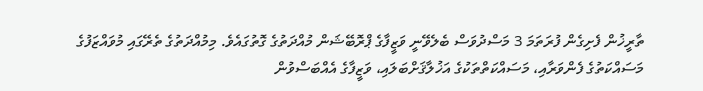ތާރީޚުން ފެށިގެން ފުރަތަމަ 3 މަސްދުވަސް ބެލެވޭނީ ވަޒީފާގެ ޕްރޮބޭޝަން މުއްދަތުގެ ގޮތުގައެވެ. މިމުއްދަތުގެ ތެރޭގައި މުވައްޒަފުގެ މަސައްކަތުގެ ފެންވަރާއި، މަސައްކަތްތަކުގެ އަޚުލާޤަށްބަލައި، ވަޒީފާގެ އެއްބަސްވުން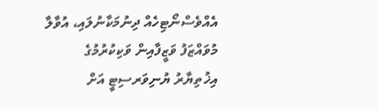އެއްވެސްނޯޓިހެއް ދިނުމަކާނުލައި، އުވާލާ މުވައްޒަފު ވަޒީފާއިން ވަކިކުރުމުގެ އިޚުތިޔާރު ޔުނިވަރސިޓީ އަށް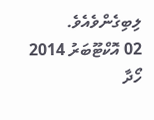ލިބިގެންވެއެވެ.
02 އޮކްޓޫބަރު 2014
ހޯދާ